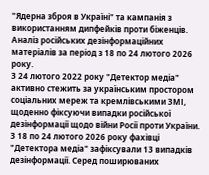"Ядерна зброя в Україні" та кампанія з використанням дипфейків проти біженців. Аналіз російських дезінформаційних матеріалів за період з 18 по 24 лютого 2026 року.
З 24 лютого 2022 року "Детектор медіа" активно стежить за українським простором соціальних мереж та кремлівськими ЗМІ, щоденно фіксуючи випадки російської дезінформації щодо війни Росії проти України.
З 18 по 24 лютого 2026 року фахівці "Детектора медіа" зафіксували 13 випадків дезінформації. Серед поширюваних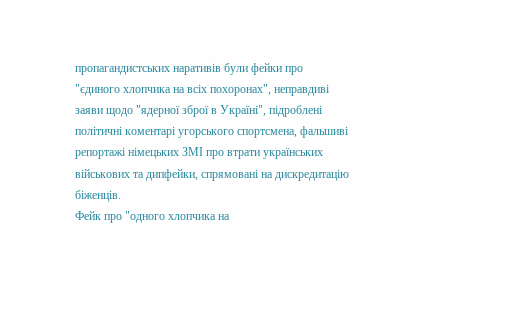пропагандистських наративів були фейки про "єдиного хлопчика на всіх похоронах", неправдиві заяви щодо "ядерної зброї в Україні", підроблені політичні коментарі угорського спортсмена, фальшиві репортажі німецьких ЗМІ про втрати українських військових та дипфейки, спрямовані на дискредитацію біженців.
Фейк про "одного хлопчика на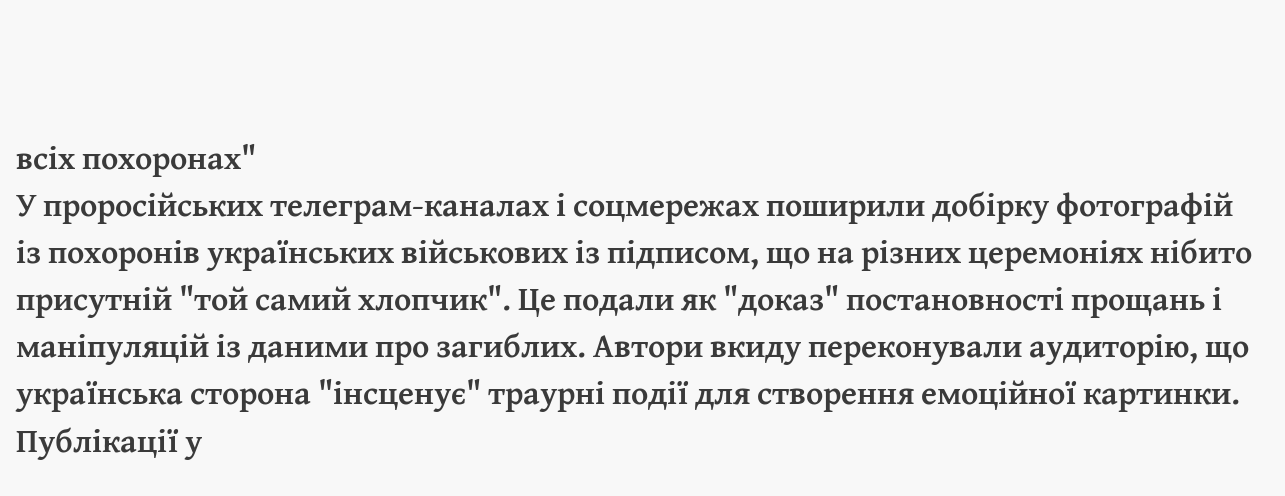всіх похоронах"
У проросійських телеграм-каналах і соцмережах поширили добірку фотографій із похоронів українських військових із підписом, що на різних церемоніях нібито присутній "той самий хлопчик". Це подали як "доказ" постановності прощань і маніпуляцій із даними про загиблих. Автори вкиду переконували аудиторію, що українська сторона "інсценує" траурні події для створення емоційної картинки.
Публікації у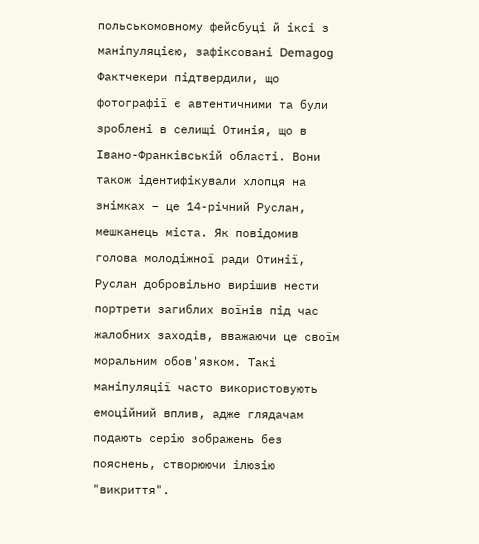польськомовному фейсбуці й іксі з маніпуляцією, зафіксовані Demagog
Фактчекери підтвердили, що фотографії є автентичними та були зроблені в селищі Отинія, що в Івано-Франківській області. Вони також ідентифікували хлопця на знімках – це 14-річний Руслан, мешканець міста. Як повідомив голова молодіжної ради Отинії, Руслан добровільно вирішив нести портрети загиблих воїнів під час жалобних заходів, вважаючи це своїм моральним обов'язком. Такі маніпуляції часто використовують емоційний вплив, адже глядачам подають серію зображень без пояснень, створюючи ілюзію "викриття".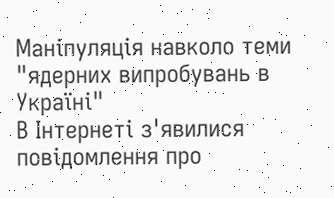Маніпуляція навколо теми "ядерних випробувань в Україні"
В Інтернеті з'явилися повідомлення про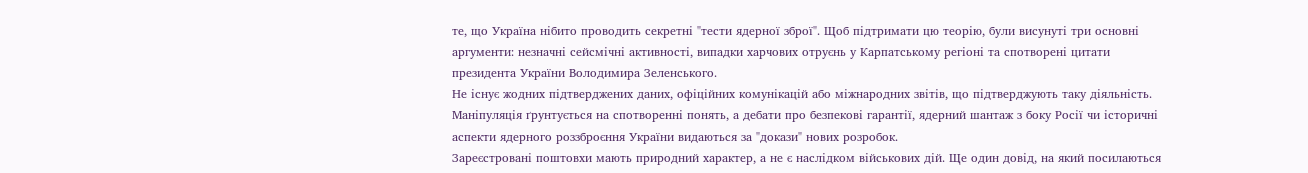те, що Україна нібито проводить секретні "тести ядерної зброї". Щоб підтримати цю теорію, були висунуті три основні аргументи: незначні сейсмічні активності, випадки харчових отруєнь у Карпатському регіоні та спотворені цитати президента України Володимира Зеленського.
Не існує жодних підтверджених даних, офіційних комунікацій або міжнародних звітів, що підтверджують таку діяльність. Маніпуляція ґрунтується на спотворенні понять, а дебати про безпекові гарантії, ядерний шантаж з боку Росії чи історичні аспекти ядерного роззброєння України видаються за "докази" нових розробок.
Зареєстровані поштовхи мають природний характер, а не є наслідком військових дій. Ще один довід, на який посилаються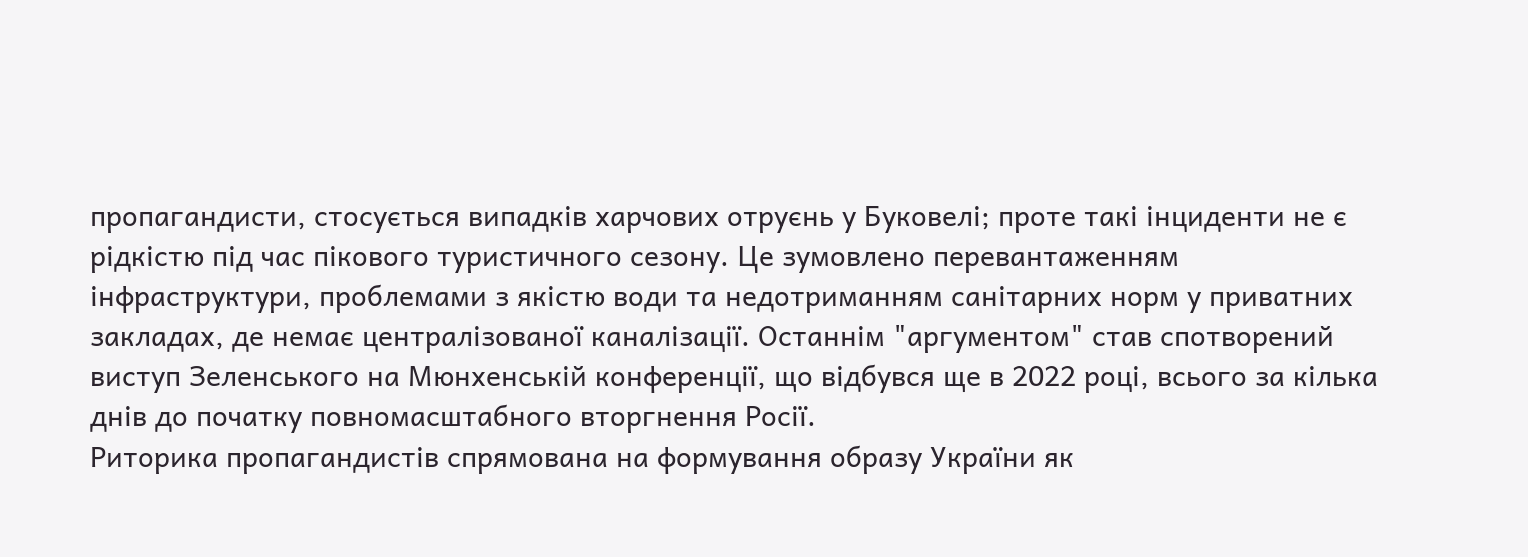пропагандисти, стосується випадків харчових отруєнь у Буковелі; проте такі інциденти не є рідкістю під час пікового туристичного сезону. Це зумовлено перевантаженням інфраструктури, проблемами з якістю води та недотриманням санітарних норм у приватних закладах, де немає централізованої каналізації. Останнім "аргументом" став спотворений виступ Зеленського на Мюнхенській конференції, що відбувся ще в 2022 році, всього за кілька днів до початку повномасштабного вторгнення Росії.
Риторика пропагандистів спрямована на формування образу України як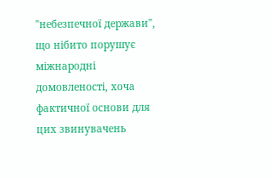"небезпечної держави", що нібито порушує міжнародні домовленості, хоча фактичної основи для цих звинувачень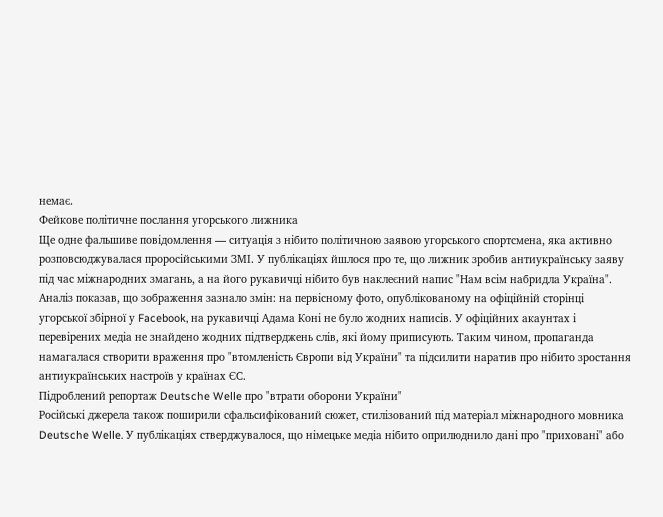немає.
Фейкове політичне послання угорського лижника
Ще одне фальшиве повідомлення — ситуація з нібито політичною заявою угорського спортсмена, яка активно розповсюджувалася проросійськими ЗМІ. У публікаціях йшлося про те, що лижник зробив антиукраїнську заяву під час міжнародних змагань, а на його рукавичці нібито був наклеєний напис "Нам всім набридла Україна".
Аналіз показав, що зображення зазнало змін: на первісному фото, опублікованому на офіційній сторінці угорської збірної у Facebook, на рукавичці Адама Коні не було жодних написів. У офіційних акаунтах і перевірених медіа не знайдено жодних підтверджень слів, які йому приписують. Таким чином, пропаганда намагалася створити враження про "втомленість Європи від України" та підсилити наратив про нібито зростання антиукраїнських настроїв у країнах ЄС.
Підроблений репортаж Deutsche Welle про "втрати оборони України"
Російські джерела також поширили сфальсифікований сюжет, стилізований під матеріал міжнародного мовника Deutsche Welle. У публікаціях стверджувалося, що німецьке медіа нібито оприлюднило дані про "приховані" або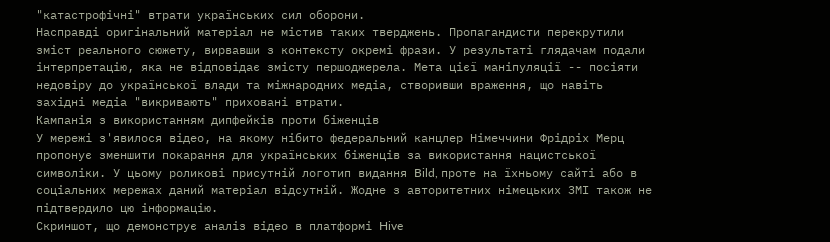"катастрофічні" втрати українських сил оборони.
Насправді оригінальний матеріал не містив таких тверджень. Пропагандисти перекрутили зміст реального сюжету, вирвавши з контексту окремі фрази. У результаті глядачам подали інтерпретацію, яка не відповідає змісту першоджерела. Мета цієї маніпуляції -- посіяти недовіру до української влади та міжнародних медіа, створивши враження, що навіть західні медіа "викривають" приховані втрати.
Кампанія з використанням дипфейків проти біженців
У мережі з'явилося відео, на якому нібито федеральний канцлер Німеччини Фрідріх Мерц пропонує зменшити покарання для українських біженців за використання нацистської символіки. У цьому роликові присутній логотип видання Bild, проте на їхньому сайті або в соціальних мережах даний матеріал відсутній. Жодне з авторитетних німецьких ЗМІ також не підтвердило цю інформацію.
Скриншот, що демонструє аналіз відео в платформі Hive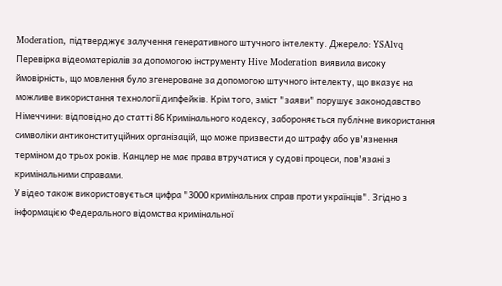Moderation, підтверджує залучення генеративного штучного інтелекту. Джерело: YSAlvq
Перевірка відеоматеріалів за допомогою інструменту Hive Moderation виявила високу ймовірність, що мовлення було згенероване за допомогою штучного інтелекту, що вказує на можливе використання технології дипфейків. Крім того, зміст "заяви" порушує законодавство Німеччини: відповідно до статті 86 Кримінального кодексу, забороняється публічне використання символіки антиконституційних організацій, що може призвести до штрафу або ув'язнення терміном до трьох років. Канцлер не має права втручатися у судові процеси, пов'язані з кримінальними справами.
У відео також використовується цифра "3000 кримінальних справ проти українців". Згідно з інформацією Федерального відомства кримінальної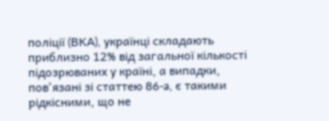поліції (BKA), українці складають приблизно 12% від загальної кількості підозрюваних у країні, а випадки, пов'язані зі статтею 86-a, є такими рідкісними, що не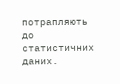потрапляють до статистичних даних.